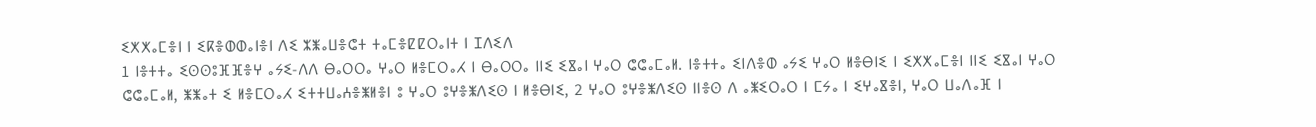ⵉⵅⵅⴰⵎⴻⵏ ⵏ ⵉⴽⴻⵀⵀⴰⵏⴻⵏ ⴷⵉ ⵣⵥⴰⵡⴻⵛⵜ ⵜⴰⵎⴻⵇⵇⵔⴰⵏⵜ ⵏ ⵊⴷⵉⴷ
1 ⵏⴻⵜⵜⴰ ⵉⵙⵙⵓⴼⴼⴻⵖ ⴰⵢⵉ-ⴷⴷ ⴱⴰⵔⵔⴰ ⵖⴰⵔ ⵍⴻⵎⵔⴰⵃ ⵏ ⴱⴰⵔⵔⴰ ⵏⵏⵉ ⵉⴵⴰⵏ ⵖⴰⵔ ⵛⵛⴰⵎⴰⵍ. ⵏⴻⵜⵜⴰ ⵉⵏⴷⴻⵀ ⴰⵢⵉ ⵖⴰⵔ ⵍⴻⴱⵏⵉ ⵏ ⵉⵅⵅⴰⵎⴻⵏ ⵏⵏⵉ ⵉⴵⴰⵏ ⵖⴰⵔ ⵛⵛⴰⵎⴰⵍ, ⵥⵥⴰⵜ ⵉ ⵍⴻⵎⵔⴰⵃ ⵉⵜⵜⵡⴰⵄⴻⵥⵍⴻⵏ ⵓ ⵖⴰⵔ ⵓⵖⴻⵥⴷⵉⵙ ⵏ ⵍⴻⴱⵏⵉ, 2 ⵖⴰⵔ ⵓⵖⴻⵥⴷⵉⵙ ⵏⵏⴻⵙ ⴷ ⴰⵥⵉⵔⴰⵔ ⵏ ⵎⵢⴰ ⵏ ⵉⵖⴰⴵⴻⵏ, ⵖⴰⵔ ⵡⴰⴷⴰⴼ ⵏ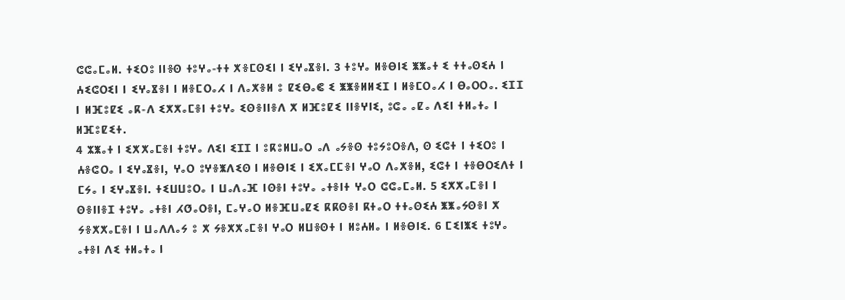ⵛⵛⴰⵎⴰⵍ. ⵜⵉⵔⵓ ⵏⵏⴻⵙ ⵜⵓⵖⴰ-ⵜⵜ ⵅⴻⵎⵙⵉⵏ ⵏ ⵉⵖⴰⴵⴻⵏ. 3 ⵜⵓⵖⴰ ⵍⴻⴱⵏⵉ ⵥⵥⴰⵜ ⵉ ⵜⵜⴰⵙⵉⵄ ⵏ ⵄⵉⵛⵔⵉⵏ ⵏ ⵉⵖⴰⴵⴻⵏ ⵏ ⵍⴻⵎⵔⴰⵃ ⵏ ⴷⴰⵅⴻⵍ ⵓ ⵇⵉⴱⴰⵞ ⵉ ⵥⵥⴻⵍⵍⵉⵊ ⵏ ⵍⴻⵎⵔⴰⵃ ⵏ ⴱⴰⵔⵔⴰ. ⵉⵊⵊ ⵏ ⵍⴼⵓⵇⵉ ⴰⴽ-ⴷ ⵉⵅⵅⴰⵎⴻⵏ ⵜⵓⵖⴰ ⵉⵙⴻⵏⵏⴻⴷ ⵅ ⵍⴼⵓⵇⵉ ⵏⵏⴻⵖⵏⵉ, ⵓⵛⴰ ⴰⵇⴰ ⴷⵉⵏ ⵜⵍⴰⵜⴰ ⵏ ⵍⴼⵓⵇⵉⵜ.
4 ⵣⵥⴰⵜ ⵏ ⵉⵅⵅⴰⵎⴻⵏ ⵜⵓⵖⴰ ⴷⵉⵏ ⵉⵊⵊ ⵏ ⵓⴽⵓⵍⵡⴰⵔ ⴰⴷ ⴰⵢⴻⵙ ⵜⵓⵢⵓⵔⴻⴷ, ⵙ ⵉⵛⵜ ⵏ ⵜⵉⵔⵓ ⵏ ⵄⴻⵛⵔⴰ ⵏ ⵉⵖⴰⴵⴻⵏ, ⵖⴰⵔ ⵓⵖⴻⵥⴷⵉⵙ ⵏ ⵍⴻⴱⵏⵉ ⵏ ⵉⵅⴰⵎⵎⴻⵏ ⵖⴰⵔ ⴷⴰⵅⴻⵍ, ⵉⵛⵜ ⵏ ⵜⴻⴱⵔⵉⴷⵜ ⵏ ⵎⵢⴰ ⵏ ⵉⵖⴰⴵⴻⵏ. ⵜⵉⵡⵡⵓⵔⴰ ⵏ ⵡⴰⴷⴰⴼ ⵏⵙⴻⵏ ⵜⵓⵖⴰ ⴰⵜⴻⵏⵜ ⵖⴰⵔ ⵛⵛⴰⵎⴰⵍ. 5 ⵉⵅⵅⴰⵎⴻⵏ ⵏ ⵙⴻⵏⵏⴻⵊ ⵜⵓⵖⴰ ⴰⵜⴻⵏ ⵃⵚⴰⵔⴻⵏ, ⵎⴰⵖⴰⵔ ⵍⴻⴼⵡⴰⵇⵉ ⴽⴽⵙⴻⵏ ⴽⵜⴰⵔ ⵜⵜⴰⵙⵉⵄ ⵥⵥⴰⵢⵙⴻⵏ ⵅ ⵢⴻⵅⵅⴰⵎⴻⵏ ⵏ ⵡⴰⴷⴷⴰⵢ ⵓ ⵅ ⵢⴻⵅⵅⴰⵎⴻⵏ ⵖⴰⵔ ⵍⵡⴻⵙⵜ ⵏ ⵍⵓⵄⵍⴰ ⵏ ⵍⴻⴱⵏⵉ. 6 ⵎⵉⵏⵥⵉ ⵜⵓⵖⴰ ⴰⵜⴻⵏ ⴷⵉ ⵜⵍⴰⵜⴰ ⵏ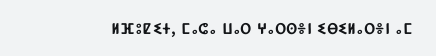ⵍⴼⵓⵇⵉⵜ, ⵎⴰⵛⴰ ⵡⴰⵔ ⵖⴰⵔⵙⴻⵏ ⵉⴱⵉⵍⴰⵔⴻⵏ ⴰⵎ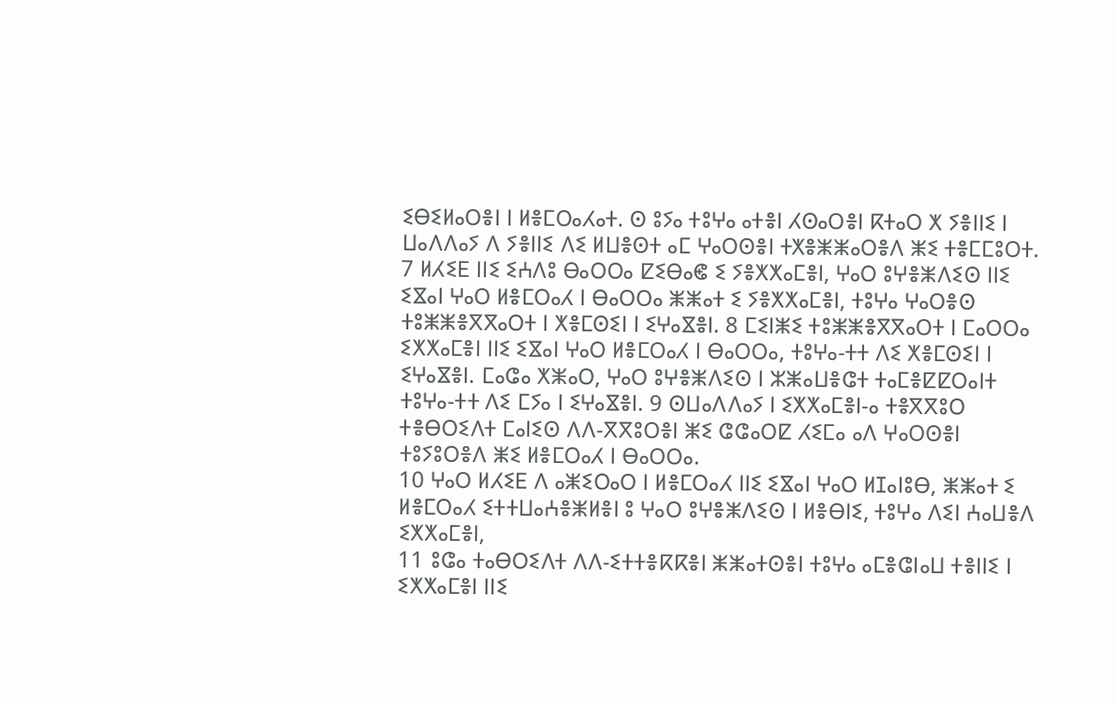ⵉⴱⵉⵍⴰⵔⴻⵏ ⵏ ⵍⴻⵎⵔⴰⵃⴰⵜ. ⵙ ⵓⵢⴰ ⵜⵓⵖⴰ ⴰⵜⴻⵏ ⵃⵙⴰⵔⴻⵏ ⴽⵜⴰⵔ ⵅ ⵢⴻⵏⵏⵉ ⵏ ⵡⴰⴷⴷⴰⵢ ⴷ ⵢⴻⵏⵏⵉ ⴷⵉ ⵍⵡⴻⵙⵜ ⴰⵎ ⵖⴰⵔⵙⴻⵏ ⵜⵅⴻⵥⵥⴰⵔⴻⴷ ⵥⵉ ⵜⴻⵎⵎⵓⵔⵜ.
7 ⵍⵃⵉⴹ ⵏⵏⵉ ⵉⵄⴷⵓ ⴱⴰⵔⵔⴰ ⵇⵉⴱⴰⵞ ⵉ ⵢⴻⵅⵅⴰⵎⴻⵏ, ⵖⴰⵔ ⵓⵖⴻⵥⴷⵉⵙ ⵏⵏⵉ ⵉⴵⴰⵏ ⵖⴰⵔ ⵍⴻⵎⵔⴰⵃ ⵏ ⴱⴰⵔⵔⴰ ⵥⵥⴰⵜ ⵉ ⵢⴻⵅⵅⴰⵎⴻⵏ, ⵜⵓⵖⴰ ⵖⴰⵔⴻⵙ ⵜⵓⵥⵥⴻⴳⴳⴰⵔⵜ ⵏ ⵅⴻⵎⵙⵉⵏ ⵏ ⵉⵖⴰⴵⴻⵏ. 8 ⵎⵉⵏⵥⵉ ⵜⵓⵥⵥⴻⴳⴳⴰⵔⵜ ⵏ ⵎⴰⵔⵔⴰ ⵉⵅⵅⴰⵎⴻⵏ ⵏⵏⵉ ⵉⴵⴰⵏ ⵖⴰⵔ ⵍⴻⵎⵔⴰⵃ ⵏ ⴱⴰⵔⵔⴰ, ⵜⵓⵖⴰ-ⵜⵜ ⴷⵉ ⵅⴻⵎⵙⵉⵏ ⵏ ⵉⵖⴰⴵⴻⵏ. ⵎⴰⵛⴰ ⵅⵥⴰⵔ, ⵖⴰⵔ ⵓⵖⴻⵥⴷⵉⵙ ⵏ ⵣⵥⴰⵡⴻⵛⵜ ⵜⴰⵎⴻⵇⵇⵔⴰⵏⵜ ⵜⵓⵖⴰ-ⵜⵜ ⴷⵉ ⵎⵢⴰ ⵏ ⵉⵖⴰⴵⴻⵏ. 9 ⵙⵡⴰⴷⴷⴰⵢ ⵏ ⵉⵅⵅⴰⵎⴻⵏ-ⴰ ⵜⴻⴳⴳⵓⵔ ⵜⴻⴱⵔⵉⴷⵜ ⵎⴰⵏⵉⵙ ⴷⴷ-ⴳⴳⵓⵔⴻⵏ ⵥⵉ ⵛⵛⴰⵔⵇ ⵃⵉⵎⴰ ⴰⴷ ⵖⴰⵔⵙⴻⵏ ⵜⵓⵢⵓⵔⴻⴷ ⵥⵉ ⵍⴻⵎⵔⴰⵃ ⵏ ⴱⴰⵔⵔⴰ.
10 ⵖⴰⵔ ⵍⵃⵉⴹ ⴷ ⴰⵥⵉⵔⴰⵔ ⵏ ⵍⴻⵎⵔⴰⵃ ⵏⵏⵉ ⵉⴵⴰⵏ ⵖⴰⵔ ⵍⵊⴰⵏⵓⴱ, ⵥⵥⴰⵜ ⵉ ⵍⴻⵎⵔⴰⵃ ⵉⵜⵜⵡⴰⵄⴻⵥⵍⴻⵏ ⵓ ⵖⴰⵔ ⵓⵖⴻⵥⴷⵉⵙ ⵏ ⵍⴻⴱⵏⵉ, ⵜⵓⵖⴰ ⴷⵉⵏ ⵄⴰⵡⴻⴷ ⵉⵅⵅⴰⵎⴻⵏ,
11 ⵓⵛⴰ ⵜⴰⴱⵔⵉⴷⵜ ⴷⴷ-ⵉⵜⵜⴻⴽⴽⴻⵏ ⵥⵥⴰⵜⵙⴻⵏ ⵜⵓⵖⴰ ⴰⵎⴻⵛⵏⴰⵡ ⵜⴻⵏⵏⵉ ⵏ ⵉⵅⵅⴰⵎⴻⵏ ⵏⵏⵉ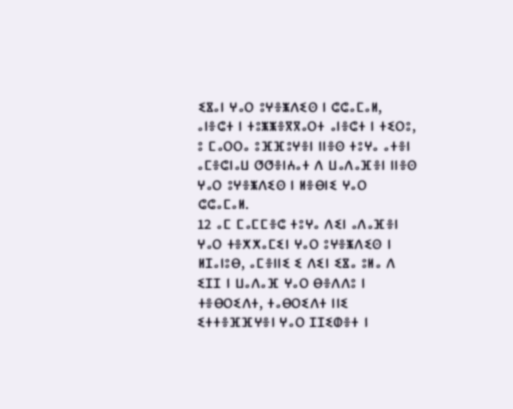ⵉⴵⴰⵏ ⵖⴰⵔ ⵓⵖⴻⵥⴷⵉⵙ ⵏ ⵛⵛⴰⵎⴰⵍ, ⴰⵏⴻⵛⵜ ⵏ ⵜⵓⵥⵥⴻⴳⴳⴰⵔⵜ ⴰⵏⴻⵛⵜ ⵏ ⵜⵉⵔⵓ, ⵓ ⵎⴰⵔⵔⴰ ⵓⴼⴼⵓⵖⴻⵏ ⵏⵏⴻⵙ ⵜⵓⵖⴰ ⴰⵜⴻⵏ ⴰⵎⴻⵛⵏⴰⵡ ⵚⵚⴻⵏⵄⴰⵜ ⴷ ⵡⴰⴷⴰⴼⴻⵏ ⵏⵏⴻⵙ ⵖⴰⵔ ⵓⵖⴻⵥⴷⵉⵙ ⵏ ⵍⴻⴱⵏⵉ ⵖⴰⵔ ⵛⵛⴰⵎⴰⵍ.
12 ⴰⵎ ⵎⴰⵎⵎⴻⵛ ⵜⵓⵖⴰ ⴷⵉⵏ ⴰⴷⴰⴼⴻⵏ ⵖⴰⵔ ⵜⴻⵅⵅⴰⵎⵉⵏ ⵖⴰⵔ ⵓⵖⴻⵥⴷⵉⵙ ⵏ ⵍⵊⴰⵏⵓⴱ, ⴰⵎⴻⵏⵏⵉ ⵉ ⴷⵉⵏ ⵉⴵⴰ ⵓⵍⴰ ⴷ ⵉⵊⵊ ⵏ ⵡⴰⴷⴰⴼ ⵖⴰⵔ ⴱⴻⴷⴷⵓ ⵏ ⵜⴻⴱⵔⵉⴷⵜ, ⵜⴰⴱⵔⵉⴷⵜ ⵏⵏⵉ ⵉⵜⵜⴻⴼⴼⵖⴻⵏ ⵖⴰⵔ ⵊⵊⵉⵀⴻⵜ ⵏ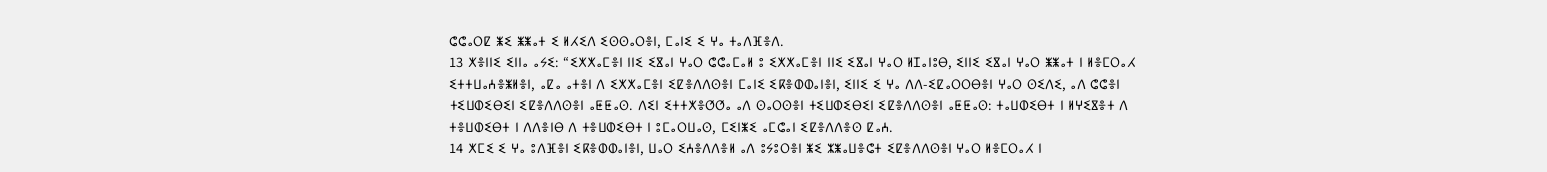ⵛⵛⴰⵔⵇ ⵥⵉ ⵥⵥⴰⵜ ⵉ ⵍⵃⵉⴷ ⵉⵙⵙⴰⵔⴻⵏ, ⵎⴰⵏⵉ ⵉ ⵖⴰ ⵜⴰⴷⴼⴻⴷ.
13 ⵅⴻⵏⵏⵉ ⵉⵏⵏⴰ ⴰⵢⵉ: “ⵉⵅⵅⴰⵎⴻⵏ ⵏⵏⵉ ⵉⴵⴰⵏ ⵖⴰⵔ ⵛⵛⴰⵎⴰⵍ ⵓ ⵉⵅⵅⴰⵎⴻⵏ ⵏⵏⵉ ⵉⴵⴰⵏ ⵖⴰⵔ ⵍⵊⴰⵏⵓⴱ, ⵉⵏⵏⵉ ⵉⴵⴰⵏ ⵖⴰⵔ ⵥⵥⴰⵜ ⵏ ⵍⴻⵎⵔⴰⵃ ⵉⵜⵜⵡⴰⵄⴻⵥⵍⴻⵏ, ⴰⵇⴰ ⴰⵜⴻⵏ ⴷ ⵉⵅⵅⴰⵎⴻⵏ ⵉⵇⴻⴷⴷⵙⴻⵏ ⵎⴰⵏⵉ ⵉⴽⴻⵀⵀⴰⵏⴻⵏ, ⵉⵏⵏⵉ ⵉ ⵖⴰ ⴷⴷ-ⵉⵇⴰⵔⵔⴱⴻⵏ ⵖⴰⵔ ⵙⵉⴷⵉ, ⴰⴷ ⵛⵛⴻⵏ ⵜⵉⵡⵀⵉⴱⵉⵏ ⵉⵇⴻⴷⴷⵙⴻⵏ ⴰⵟⵟⴰⵙ. ⴷⵉⵏ ⵉⵜⵜⵅⴻⵚⵚⴰ ⴰⴷ ⵙⴰⵔⵙⴻⵏ ⵜⵉⵡⵀⵉⴱⵉⵏ ⵉⵇⴻⴷⴷⵙⴻⵏ ⴰⵟⵟⴰⵙ: ⵜⴰⵡⵀⵉⴱⵜ ⵏ ⵍⵖⵉⴵⴻⵜ ⴷ ⵜⴻⵡⵀⵉⴱⵜ ⵏ ⴷⴷⴻⵏⴱ ⴷ ⵜⴻⵡⵀⵉⴱⵜ ⵏ ⵓⵎⴰⵔⵡⴰⵙ, ⵎⵉⵏⵥⵉ ⴰⵎⵛⴰⵏ ⵉⵇⴻⴷⴷⴻⵙ ⵇⴰⵄ.
14 ⵅⵎⵉ ⵉ ⵖⴰ ⵓⴷⴼⴻⵏ ⵉⴽⴻⵀⵀⴰⵏⴻⵏ, ⵡⴰⵔ ⵉⵄⴻⴷⴷⴻⵍ ⴰⴷ ⵓⵢⵓⵔⴻⵏ ⵥⵉ ⵣⵥⴰⵡⴻⵛⵜ ⵉⵇⴻⴷⴷⵙⴻⵏ ⵖⴰⵔ ⵍⴻⵎⵔⴰⵃ ⵏ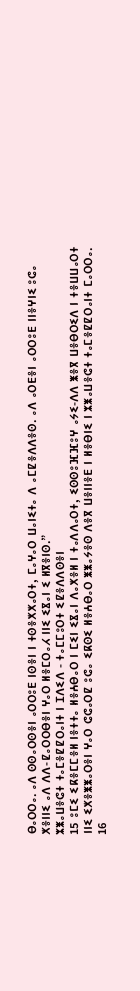ⴱⴰⵔⵔⴰ. ⴰⴷ ⵙⵙⴰⵔⵙⴻⵏ ⴰⵔⵔⵓⴹ ⵏⵙⴻⵏ ⵏ ⵜⵙⴻⵅⵅⴰⵔⵜ, ⵎⴰⵖⴰⵔ ⵡⴰⵏⵉⵜⴰ ⴷ ⴰⵎⵇⴻⴷⴷⴻⵙ. ⴰⴷ ⴰⵔⴹⴻⵏ ⴰⵔⵔⵓⴹ ⵏⵏⴻⵖⵏⵉ ⵓⵛⴰ ⵅⴻⵏⵏⵉ ⴰⴷ ⴷⴷ-ⵇⴰⵔⵔⴱⴻⵏ ⵖⴰⵔ ⵍⴻⵎⵔⴰⵃ ⵏⵏⵉ ⵉⴵⴰⵏ ⵉ ⵍⴳⴻⵏⵙ.”
ⵣⵥⴰⵡⴻⵛⵜ ⵜⴰⵎⴻⵇⵇⵔⴰⵏⵜ ⵏ ⵊⴷⵉⴷ - ⵜⴰⵎⵎⵓⵔⵜ ⵉⵇⴻⴷⴷⵙⴻⵏ
15 ⵓⵎⵉ ⵉⴽⴻⵎⵎⴻⵍ ⵏⴻⵜⵜⴰ ⵍⴻⵄⴱⴰⵔ ⵏ ⵎⵉⵏ ⵉⴵⴰⵏ ⴷⴰⵅⴻⵍ ⵏ ⵜⴰⴷⴷⴰⵔⵜ, ⵉⵙⵙⵓⴼⴼⵓⵖ ⴰⵢⵉ-ⴷⴷ ⵥⴻⴳ ⵡⴻⴱⵔⵉⴷ ⵏ ⵜⴻⵡⵡⴰⵔⵜ ⵏⵏⵉ ⵉⵅⴻⵥⵥⴰⵔⴻⵏ ⵖⴰⵔ ⵛⵛⴰⵔⵇ ⵓⵛⴰ ⵉⴽⵙⵉ ⵍⴻⵄⴱⴰⵔ ⵥⵥⴰⵢⴻⵙ ⴷⴻⴳ ⵡⴻⵏⵏⴻⴹ ⵏ ⵍⴻⴱⵏⵉ ⵏ ⵣⵥⴰⵡⴻⵛⵜ ⵜⴰⵎⴻⵇⵇⵔⴰⵏⵜ ⵎⴰⵔⵔⴰ.
16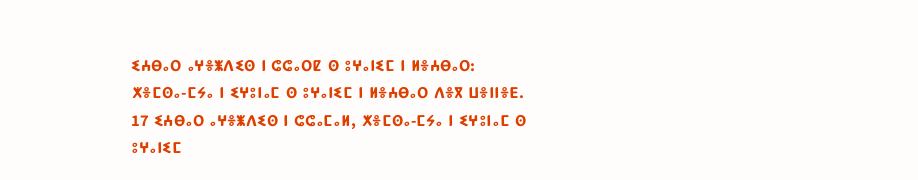ⵉⵄⴱⴰⵔ ⴰⵖⴻⵥⴷⵉⵙ ⵏ ⵛⵛⴰⵔⵇ ⵙ ⵓⵖⴰⵏⵉⵎ ⵏ ⵍⴻⵄⴱⴰⵔ: ⵅⴻⵎⵙⴰ-ⵎⵢⴰ ⵏ ⵉⵖⵓⵏⴰⵎ ⵙ ⵓⵖⴰⵏⵉⵎ ⵏ ⵍⴻⵄⴱⴰⵔ ⴷⴻⴳ ⵡⴻⵏⵏⴻⴹ.
17 ⵉⵄⴱⴰⵔ ⴰⵖⴻⵥⴷⵉⵙ ⵏ ⵛⵛⴰⵎⴰⵍ, ⵅⴻⵎⵙⴰ-ⵎⵢⴰ ⵏ ⵉⵖⵓⵏⴰⵎ ⵙ ⵓⵖⴰⵏⵉⵎ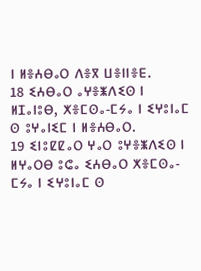ⵏ ⵍⴻⵄⴱⴰⵔ ⴷⴻⴳ ⵡⴻⵏⵏⴻⴹ.
18 ⵉⵄⴱⴰⵔ ⴰⵖⴻⵥⴷⵉⵙ ⵏ ⵍⵊⴰⵏⵓⴱ, ⵅⴻⵎⵙⴰ-ⵎⵢⴰ ⵏ ⵉⵖⵓⵏⴰⵎ ⵙ ⵓⵖⴰⵏⵉⵎ ⵏ ⵍⴻⵄⴱⴰⵔ.
19 ⵉⵏⵓⵇⵇⴰⵔ ⵖⴰⵔ ⵓⵖⴻⵥⴷⵉⵙ ⵏ ⵍⵖⴰⵔⴱ ⵓⵛⴰ ⵉⵄⴱⴰⵔ ⵅⴻⵎⵙⴰ-ⵎⵢⴰ ⵏ ⵉⵖⵓⵏⴰⵎ ⵙ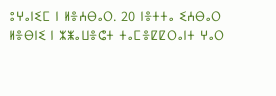ⵓⵖⴰⵏⵉⵎ ⵏ ⵍⴻⵄⴱⴰⵔ. 20 ⵏⴻⵜⵜⴰ ⵉⵄⴱⴰⵔ ⵍⴻⴱⵏⵉ ⵏ ⵣⵥⴰⵡⴻⵛⵜ ⵜⴰⵎⴻⵇⵇⵔⴰⵏⵜ ⵖⴰⵔ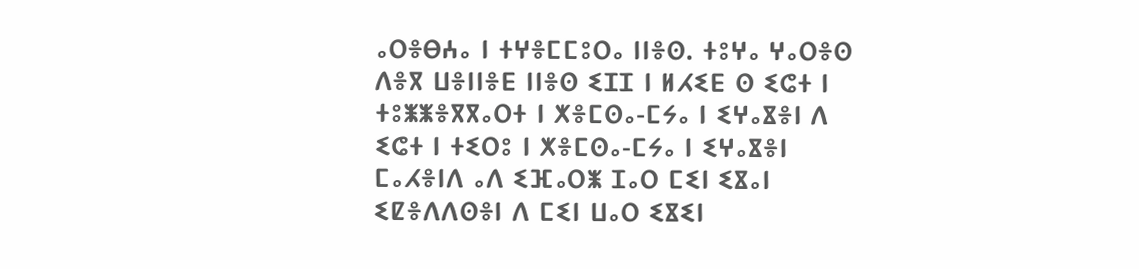ⴰⵔⴻⴱⵄⴰ ⵏ ⵜⵖⴻⵎⵎⵓⵔⴰ ⵏⵏⴻⵙ. ⵜⵓⵖⴰ ⵖⴰⵔⴻⵙ ⴷⴻⴳ ⵡⴻⵏⵏⴻⴹ ⵏⵏⴻⵙ ⵉⵊⵊ ⵏ ⵍⵃⵉⴹ ⵙ ⵉⵛⵜ ⵏ ⵜⵓⵥⵥⴻⴳⴳⴰⵔⵜ ⵏ ⵅⴻⵎⵙⴰ-ⵎⵢⴰ ⵏ ⵉⵖⴰⴵⴻⵏ ⴷ ⵉⵛⵜ ⵏ ⵜⵉⵔⵓ ⵏ ⵅⴻⵎⵙⴰ-ⵎⵢⴰ ⵏ ⵉⵖⴰⴵⴻⵏ ⵎⴰⵃⴻⵏⴷ ⴰⴷ ⵉⴼⴰⵔⵥ ⵊⴰⵔ ⵎⵉⵏ ⵉⴵⴰⵏ ⵉⵇⴻⴷⴷⵙⴻⵏ ⴷ ⵎⵉⵏ ⵡⴰⵔ ⵉⴵⵉⵏ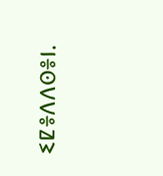ⵉⵇⴻⴷⴷⵙⴻⵏ.